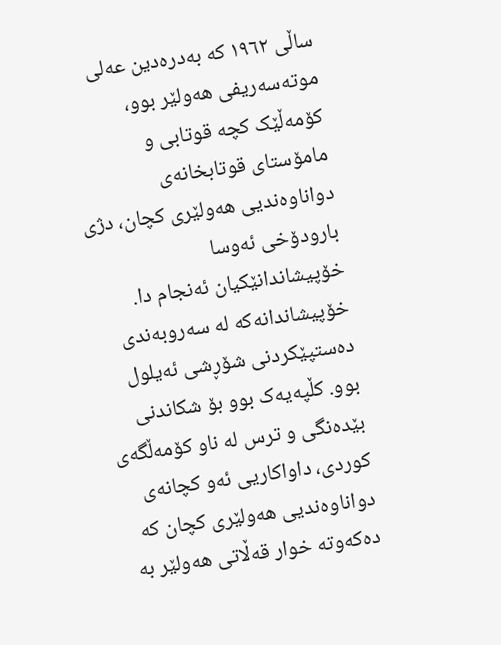ساڵی ١٩٦٢ کە بەدرەدین عەلی موتەسەریفی هەولێر بوو، کۆمەڵێک کچە قوتابی و مامۆستای قوتابخانەی دواناوەندیی هەولێری کچان، دژی بارودۆخی ئەوسا خۆپیشاندانێکیان ئەنجام دا.
خۆپیشاندانەکە لە سەروبەندی دەستپێکردنی شۆڕشی ئەیلول بوو. کڵپەیەک بوو بۆ شکاندنی بێدەنگی و ترس لە ناو کۆمەڵگەی کوردی، داواکاریی ئەو کچانەی دواناوەندیی هەولێری کچان كە دەكەوتە خوار قەڵاتی هەولێر بە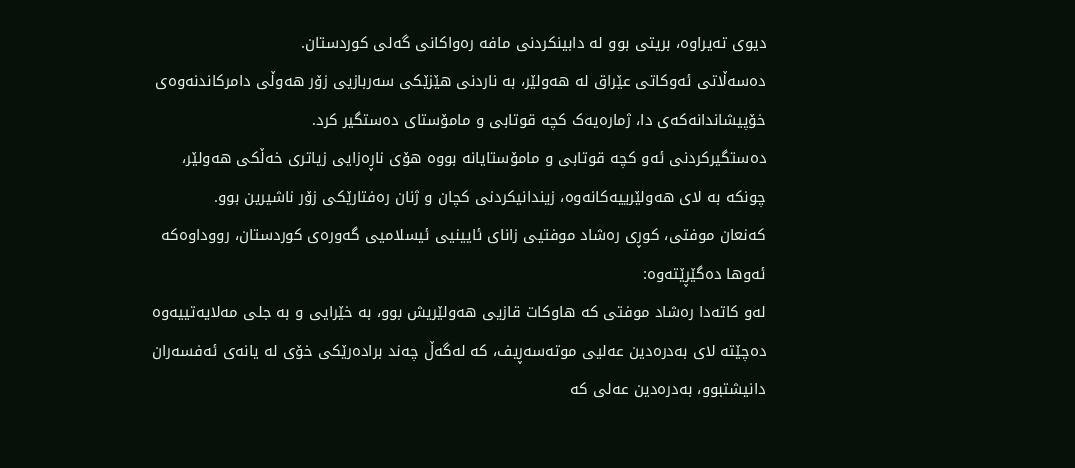دیوی تەیراوە، بریتی بوو لە دابینکردنی مافە رەواکانی گەلی کوردستان.
دەسەڵاتی ئەوکاتی عێراق لە هەولێر، بە ناردنی هێزێکی سەربازیی زۆر هەوڵی دامرکاندنەوەی خۆپیشاندانەکەی دا، ژمارەیەک کچە قوتابی و مامۆستای دەستگیر کرد.
دەستگیرکردنی ئەو کچە قوتابی و مامۆستایانە بووە هۆی ناڕەزایی زیاتری خەڵکی هەولێر، چونکە بە لای هەولێرییەکانەوە، زیندانیکردنی کچان و ژنان رەفتارێکی زۆر ناشیرین بوو.
کەنعان موفتی، کوڕی رەشاد موفتیی زانای ئایینیی ئیسلامیی گەورەی کوردستان، رووداوەکە ئەوها دەگێڕێتەوە:
لەو کاتەدا رەشاد موفتی کە هاوکات قازیی هەولێریش بوو، بە خێرایی و بە جلی مەلایەتییەوە دەچێتە لای بەدرەدین عەلیی موتەسەڕیف، کە لەگەڵ چەند برادەرێکی خۆی لە یانەی ئەفسەران دانیشتبوو، بەدرەدین عەلی کە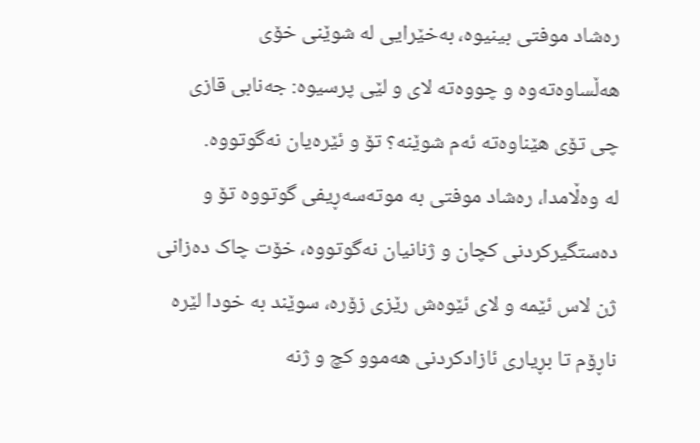رەشاد موفتی بینیوە، بەخێرایی لە شوێنی خۆی هەڵساوەتەوە و چووەتە لای و لێی پرسیوە: جەنابی قازی چی تۆی هێناوەتە ئەم شوێنە؟ تۆ و ئێرەیان نەگوتووە.
لە وەڵامدا، رەشاد موفتی بە موتەسەڕیفی گوتووە تۆ و دەستگیرکردنی كچان و ژنانیان نەگوتووە، خۆت چاک دەزانی ژن لاس ئێمە و لای ئێوەش رێزی زۆرە، سوێند بە خودا لێرە ناڕۆم تا بڕیاری ئازادکردنی هەموو کچ و ژنە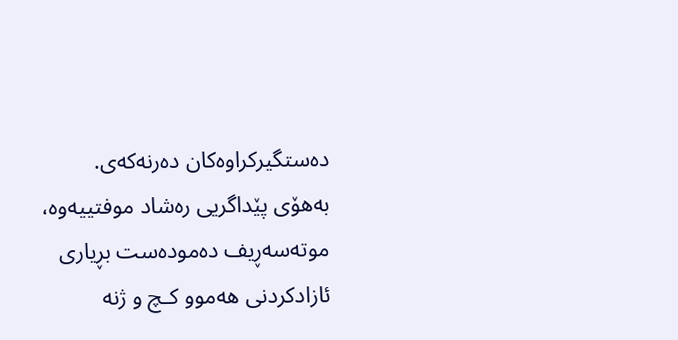دەستگیرکراوەکان دەرنەکەی.
بەهۆی پێداگریی رەشاد موفتییەوە، موتەسەڕیف دەمودەست بڕیاری ئازادکردنی هەموو کـچ و ژنە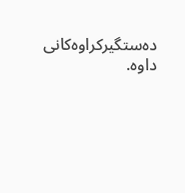دەستگیركراوەكانی داوە.